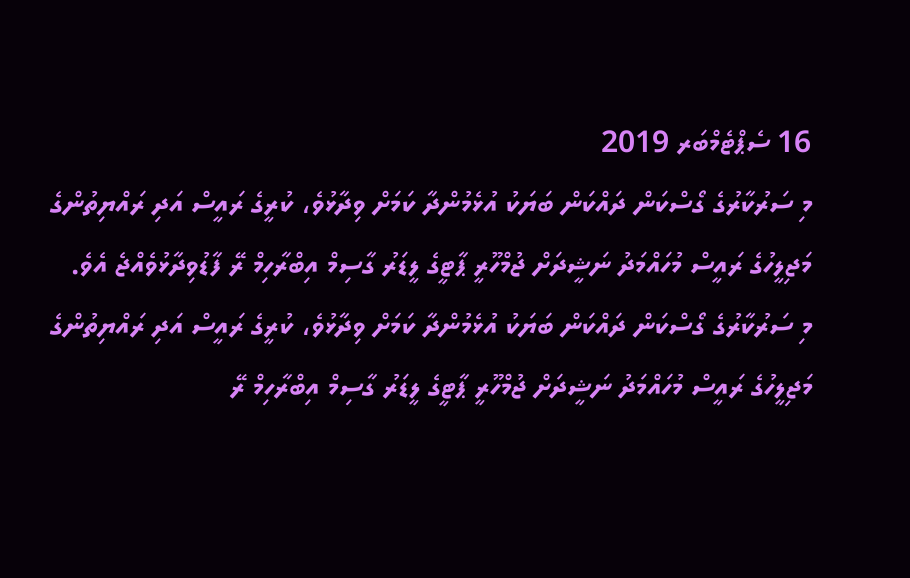16 ސެޕްޓެމްބަރ 2019
މި ސަރުކާރުގެ ގޯސްކަން ދައްކަން ބަޔަކު އުޅެމުންދާ ކަމަށް ވިދާޅުވެ، ކުރީގެ ރައީސް އަދި ރައްޔިތުންގެ މަޖިލީހުގެ ރައީސް މުހައްމަދު ނަޝީދަށް ޖުމްހޫރީ ޕާޓީގެ ލީޑަރު ގާސިމް އިބްރާހިމް ރޭ ފާޑުވިދާޅުވެއްޖެ އެވެ.
މި ސަރުކާރުގެ ގޯސްކަން ދައްކަން ބަޔަކު އުޅެމުންދާ ކަމަށް ވިދާޅުވެ، ކުރީގެ ރައީސް އަދި ރައްޔިތުންގެ މަޖިލީހުގެ ރައީސް މުހައްމަދު ނަޝީދަށް ޖުމްހޫރީ ޕާޓީގެ ލީޑަރު ގާސިމް އިބްރާހިމް ރޭ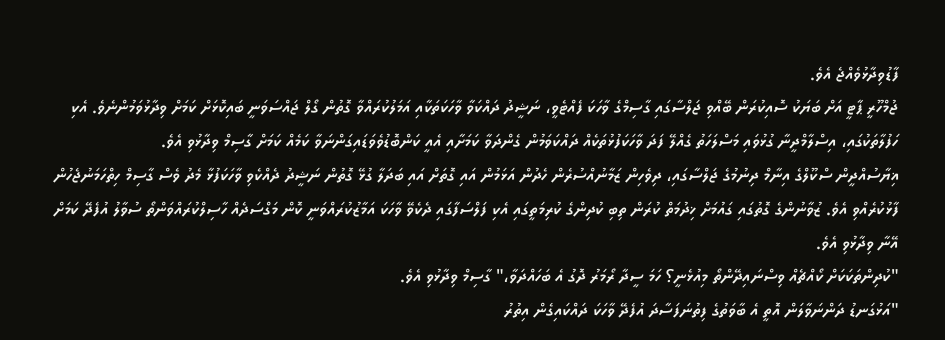ފާޑުވިދާޅުވެއްޖެ އެވެ.
ޖުމްހޫރީ ޕާޓީ އަށް ބަޔަކު ސޮއިކުރަން ބޭއްވި ޖަލްސާގައި ގާސިމްގެ ވާހަކަ ފެއްޓެވީ، ނަޝީދު ދައްކަވާ ވާހަކަތަކާއި އަމަލުކުރައްވާ ގޮތުން ގޯލް ޖައްސަވަނީ ބައިކޮޅަށް ކަމަށް ވިދާޅުވަމުންނެވެ. އެކި ހަފުލާތަކުގައި، އިސްލާމްދީނާ ގުޅުވައި މަސްލަހަތު ގެއްލޭ ފަދަ ވާހަކަފުޅުތަކެއް ދައްކަވަމުން ގެންދަވާ ކަމަށާއި އެއީ ކަންބޮޑުވެވަޑައިގަންނަވާ ކަމެއް ކަމަށް ގާސިމް ވިދާޅުވި އެވެ.
ޣިޔާސުއްދީން ސްކޫލްގެ އިނާމް ދިނުމުގެ ޖަލްސާގައި، ދިވެހިން ޒަމާނުއްސުރެން ހެދުން އަޅަމުން އައި ގޮތަށް އައި ބަދަލާ ގުޅޭ ގޮތުން ނަޝީދު ދެއްކެވި ވާހަކަފުޅާ މެދު ވެސް ގާސިމް ހިތްހަމަނުޖެހުން ފާޅުކުރެއްވި އެވެ. ޒުވާނުންގެ ގޮތުގައި ގައުމަށް ޚިދުމަތް ކުރަން ތިބި ކުދިންގެ ކުރިމަތީގައި އެކި ފަލްސަފާގައި ދެކެވޭ ވާހަކަ އަމާޒުކުރައްވަނީ ކޮން މަގްސަދެއް ހާސިލްކުރައްވަންތޯ ސުވާލު އުފެދޭ ކަމަށް އޭނާ ވިދާޅުވި އެވެ.
"ކުދިންތަކަކަށް ކޯއްޗެއް ވިސްނައިދޭންތޯ މިއުޅެނީ؟ ހަމަ ސީދާ ރޯމަރު ދޮގު އެ ބަހައްދަވާ،" ގާސިމް ވިދާޅުވި އެވެ.
"އަޅުގަނޑު ދަންނަވާލަން އޮތީ އެ ބާވަތުގެ ފިތުނަފަސާދަ އުފެދޭ ވާހަކަ ދައްކައިގެން އިތުރު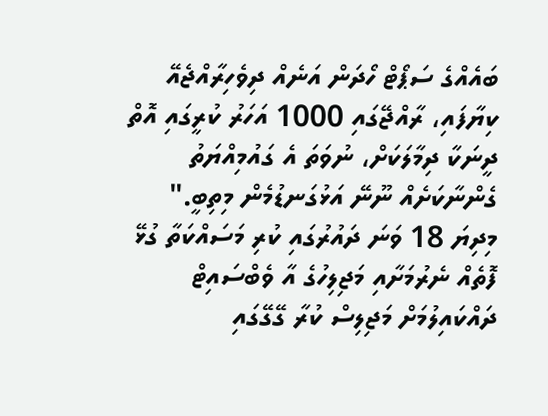ބައެއްގެ ސަޕޯޓް ހޯދަން އަނެއް ދިވެހިރާއްޖެއޭ ކިޔާފައި، ރާއްޖޭގައި 1000 އަހަރު ކުރީގައި އޮތް ދީނަކާ ދިމާލަކަށް، ނުވަތަ އެ ގައުމިއްޔަތު ގެންނާކަށެއް ނޫނޭ އަޅުގަނޑުމެން މިތިބީ."
މިދިޔަ 18 ވަނަ ދައުރުގައި ކުރި މަސައްކަތާ ގުޅޭ ފޮތެއް ނެރުމަށާއި މަޖިލިހުގެ އާ ވެބްސައިޓް ދައްކައިލުމަށް މަޖިލިސް ކުރާ ގޭގޭގައި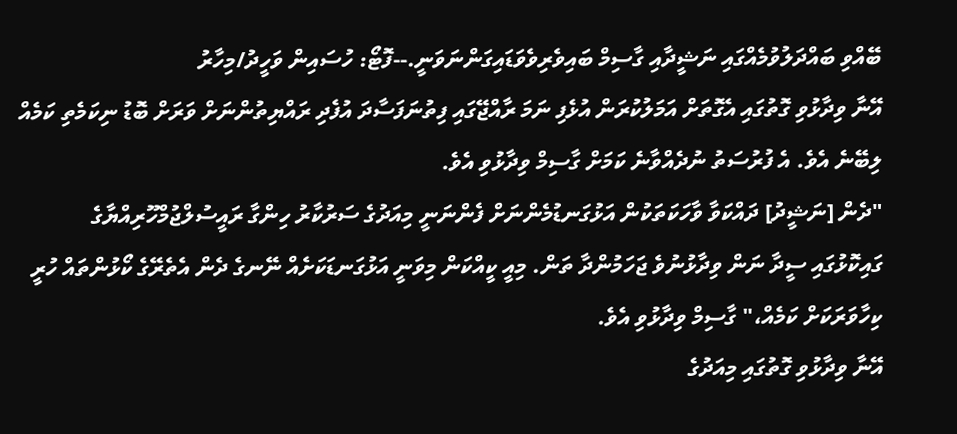ބޭއްވި ބައްދަލުވުމެއްގައި ނަޝީދާއި ގާސިމް ބައިވެރިވެވަޑައިގަންނަވަނީ.--ފޮޓޯ: ހުސައިން ވަހީދު/މިހާރު
އޭނާ ވިދާޅުވި ގޮތުގައި އެގޮތަށް އަމަލުކުރަން އުޅެފި ނަމަ ރާއްޖޭގައި ފިތުނަފަސާދަ އުފެދި ރައްޔިތުންނަށް ވަރަށް ބޮޑު ނިކަމެތި ކަމެއް ލިބޭނެ އެވެ. އެ ފުރުސަތު ނުދެއްވާނެ ކަމަށް ގާސިމް ވިދާޅުވި އެވެ.
"ދެން [ނަޝީދު] ދައްކަވާ ވާހަކަތަކުން އަޅުގަނޑުމެންނަށް ފެންނަނީ މިއަދުގެ ސަރުކާރު ހިންގާ ރައީސުލްޖުމްހޫރިއްޔާގެ ގައިކޮޅުގައި ސީދާ ނަން ވިދާޅުނުވެ ޖަހަމުންދާ ތަން. މިއީ ކީއްކަން މިވަނީ އަޅުގަނޑަކަށެއް ނޭނގެ ދެން އެތެރޭގެ ކޯޅުންތައް ހުރީ ކިހާވަރަކަށް ކަމެއް،" ގާސިމް ވިދާޅުވި އެވެ.
އޭނާ ވިދާޅުވި ގޮތުގައި މިއަދުގެ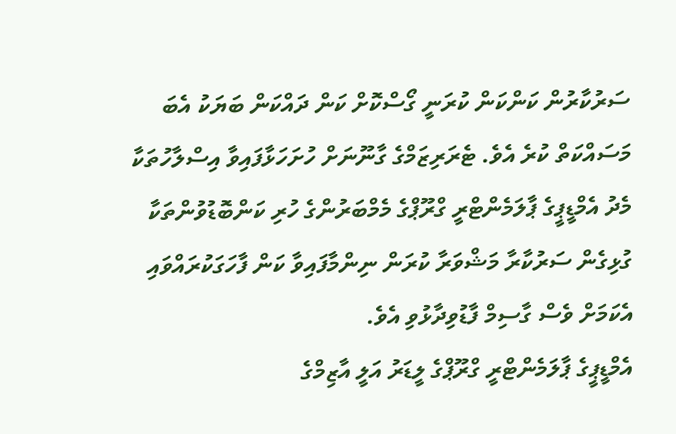ސަރުކާރުން ކަންކަން ކުރަނީ ގޯސްކޮށް ކަން ދައްކަން ބަޔަކު އެބަ މަސައްކަތް ކުރެ އެވެ. ޓެރަރިޒަމްގެ ގާނޫނަށް ހުށަހަޅާފައިވާ އިސްލާހުތަކާ މެދު އެމްޑީޕީގެ ޕާލަމެންޓްރީ ގްރޫޕްގެ މެމްބަރުންގެ ހުރި ކަންބޮޑުވުންތަކާ ގުޅިގެން ސަރުކާރާ މަޝްވަރާ ކުރަން ނިންމާފައިވާ ކަން ފާހަގަކުރައްވައި އެކަމަށް ވެސް ގާސިމް ފާޑުވިދާޅުވި އެވެ.
އެމްޑީޕީގެ ޕާލަމެންޓްރީ ގްރޫޕްގެ ލީޑަރު އަލީ އާޒިމްގެ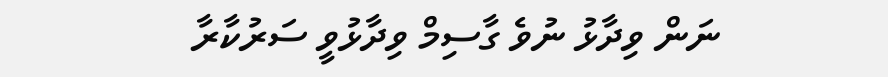ނަން ވިދާޅު ނުވެ ގާސިމް ވިދާޅުވީ ސަރުކާރާ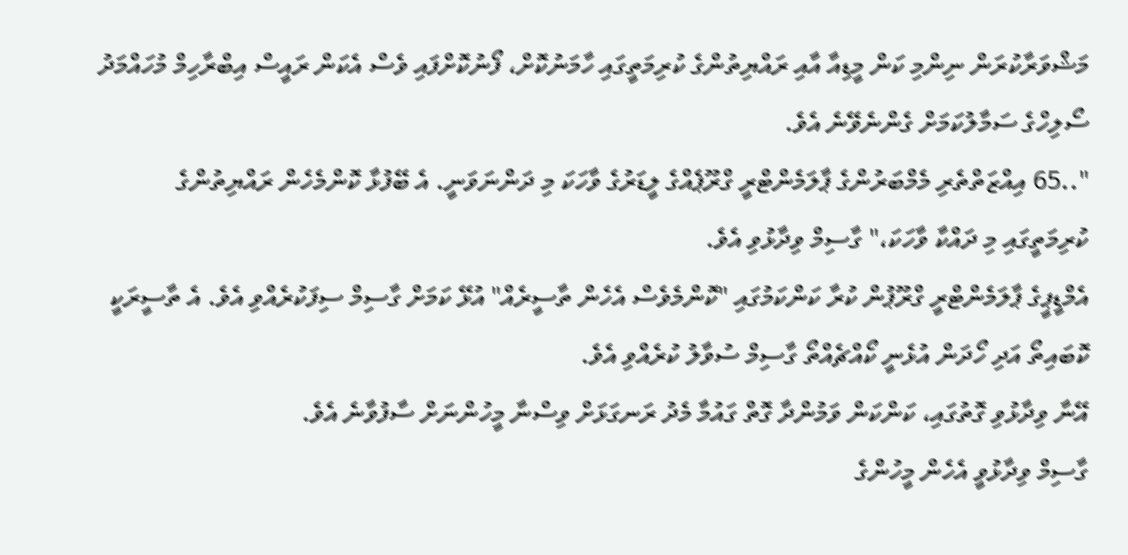މަޝްވަރާކުރަން ނިންމި ކަން މީޑިއާ އާއި ރައްޔިތުންގެ ކުރިމަތީގައި ހާމަނުކޮށް، ފޯނުކޮށްފައި ވެސް އެކަން ރައީސް އިބްރާހިމް މުހައްމަދު ސޯލިހްގެ ސަމާލުކަމަށް ގެންނެވޭނެ އެވެ.
"..65 އިއްޒަތްތެރި މެމްބަރުންގެ ޕާލަމެންޓްރީ ގްރޫޕެއްގެ ލީޑަރުގެ ވާހަކަ މި ދަންނަވަނީ. އެ ބޭފުޅާ ކޮންމެހެން ރައްޔިތުންގެ ކުރިމަތީގައި މި ދައްކާ ވާހަކަ،" ގާސިމް ވިދާޅުވި އެވެ.
އެމްޑީޕީގެ ޕާލަމެންޓްރީ ގްރޫޕުން ކުރާ ކަންކަމުގައި "ކޮންމެވެސް އެހެން ތާސީރެއް" އުޅޭ ކަމަށް ގާސިމް ސިފަކުރެއްވި އެވެ. އެ ތާސީރަކީ ކޮބައިތޯ އަދި ހޯދަން އުޅެނީ ކޯއްޗެއްތޯ ގާސިމް ސުވާލު ކުރެއްވި އެވެ.
އޭނާ ވިދާޅުވި ގޮތުގައި، ކަންކަން ވަމުންދާ ގޮތް ގައުމާ މެދު ރަނގަޅަށް ވިސްނާ މީހުންނަށް ސާފުވާނެ އެވެ.
ގާސިމް ވިދާޅުވީ އެހެން މީހުންގެ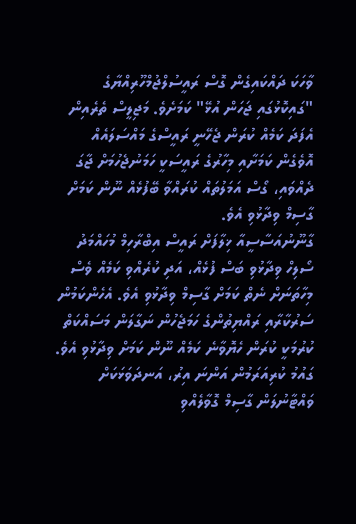ވާހަކަ ދައްކައިގެން ގޮސް ރައީސުލްޖުމްހޫރިއްޔާގެ "ގައިކޮޅުގައި ޖަހަން އުޅޭ" ކަމަށެވެ. މަޖިލީސް ތެރެއިން އެފަދަ ކަމެއް ކުރަން ޖެހޭނީ ރައީސްގެ މައްސަލައެއް އޮވެގެން ކަމަށާއި މިހާރުގެ ރައީސަކީ ހަމަނުޖެހުމަށް ޖާގަ ދެއްވައި، ގޯސް އަމަލުތައް ކުރައްވާ ބޭފުޅެއް ނޫން ކަމަށް ގާސިމް ވިދާޅުވި އެވެ.
ގާނޫނުއަސާސީއާ ޚިލާފަށް ރައީސް އިބްރާހިމް މުހައްމަދު ސޯލިހް ވިދާޅުވި ބަސް ފުޅެއް، އަދި ކުރެއްވި ކަމެއް ވެސް މިހާތަނަށް ނެތް ކަމަށް ގާސިމް ވިދާޅުވި އެވެ. އެހެންކަމުން ސަރުކާރާއި ރައްޔިތުންގެ ހަމަޖެހުން ނަގާލަން މަސައްކަތް ކުރުމަކީ ކުރަން ހެޔޮވާނެ ކަމެއް ނޫން ކަމަށް ވިދާޅުވި އެވެ.
ގައުމު ކުރިއަރަމުން އަންނަ އިރު، އަނދަވަޅަކަށް ވައްޓާނުލަން ގާސިމް ގޮވާލެއްވި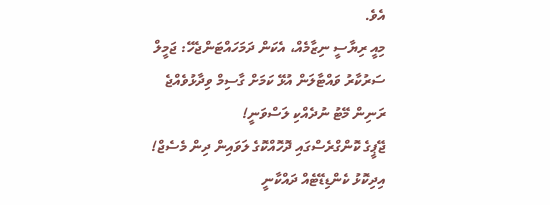އެވެ.
މިއީ ރިޔާސީ ނިޒާމެއް، އެކަން ދަމަހައްޓަންޖެހޭ: ޖަމީލް
ސަރުކާރު ވައްޓާލަން އުޅޭ ކަމަށް ގާސިމް ވިދާޅުވެއްޖެ
ރަނިން މޭޓު ނުދެއްކި ލަސްވަނީ!
ޖޭޕީގެ ކޮންގްރެސްގައި ދޮހޮއްކޮގެ ލަވައިން ދިން މެސެޖް!
އިދިކޮޅު ކެންޑިޑޭޓެއް ދައްކާނީ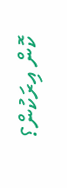ކޮން އިރަކުން؟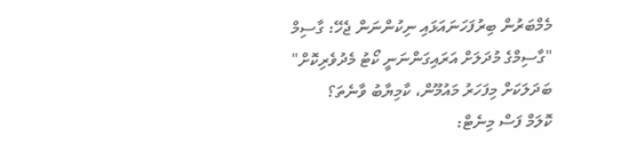މެމްބަރުން ބިރުފަހަނައަޅައި ނިކުންނަން ޖެހޭ: ގާސިމް
"ގާސިމްގެ މުދަލަށް އަރައިގަންނަނީ ކޯޓު މެދުވެރިކޮށް"
ބަދަލަކަށް މިފަހަރު މައުމޫން، ކާމިޔާބު ވާނެތަ؟
ކޮލަމް ފަސް މިނެޓް: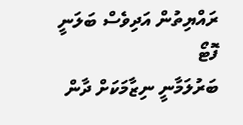ރައްޔިތުން އަދިވެސް ބަލަނީ ފޮޓޯ
ބަރުލަމާނީ ނިޒާމަކަށް ދާން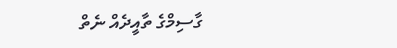ގާސިމްގެ ތާއީދެއް ނެތް